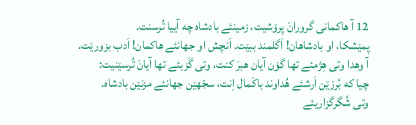12 آ هاکمانی گرورانَ پرۆشیت، زمینئے بادشاه چه آییا تُرسنت.
پمێشکا، او بادشاهان! اَگلمند ببێت. اَنچش او جهانئے هاکمان! اَدب بزورێت.
آ وهدا وتی هِژمئے تها گۆن آیان هبرَ کنت، وتی گَزبئے تها آیانَ تُرسێنیت:
چیا که بُرزێن اَرشئے هُداوند باکَمال اِنت، سجّهێن جهانئے مزنێن بادشاه.
وتی شُگرگزاریئے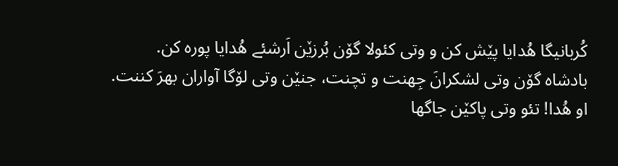کُربانیگا هُدایا پێش کن و وتی کئولا گۆن بُرزێن اَرشئے هُدایا پوره کن.
بادشاه گۆن وتی لشکرانَ جِهنت و تچنت، جنێن وتی لۆگا آواران بهرَ کننت.
او هُدا! تئو وتی پاکێن جاگها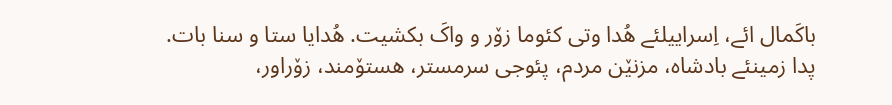باکَمال ائے، اِسراییلئے هُدا وتی کئوما زۆر و واکَ بکشیت. هُدایا ستا و سنا بات.
پدا زمینئے بادشاه، مزنێن مردم، پئوجی سرمستر، هستۆمند، زۆراور،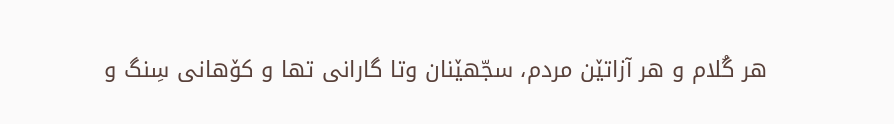هر گُلام و هر آزاتێن مردم، سجّهێنان وتا گارانی تها و کۆهانی سِنگ و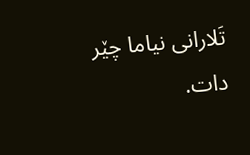تَلارانی نیاما چێر دات.